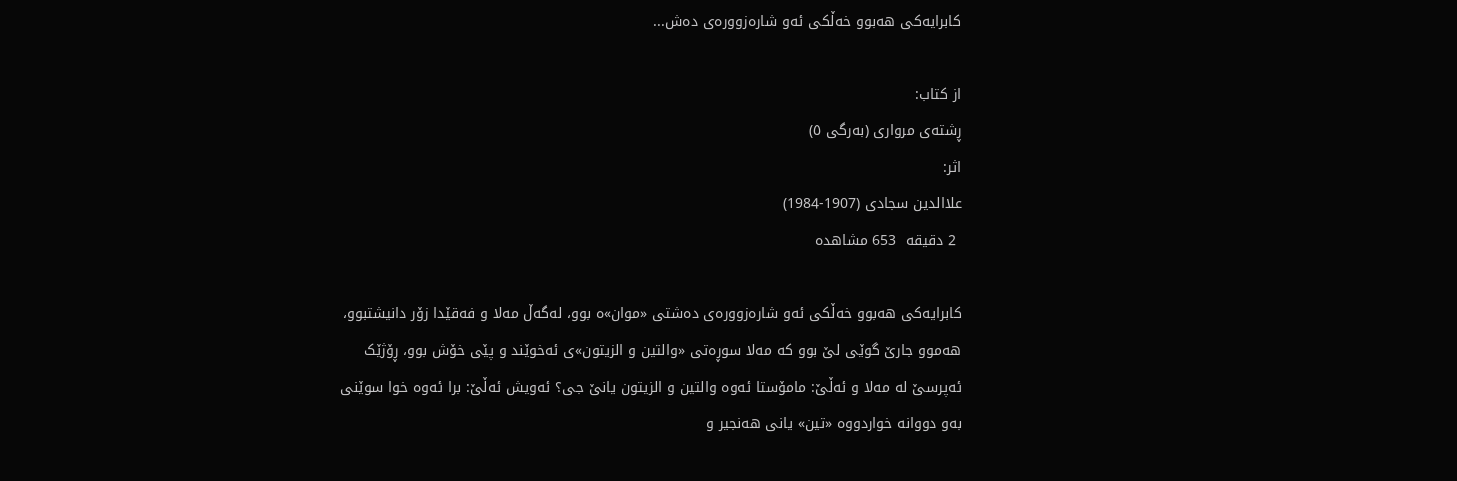کابرایەکی هەبوو خەڵکی ئەو شارەزوورەی دەش...

از کتاب:
ڕشتەی مرواری (بەرگی ٥)
اثر:
علاالدین سجادی (1907-1984)
 2 دقیقه  653 مشاهده

کابرایەکی هەبوو خەڵکی ئەو شارەزوورەی دەشتی «موان»ە بوو، لەگەڵ مەلا و فەقێدا زۆر دانیشتبوو، هەموو جارێ گوێی لێ بوو کە مەلا سوڕەتی «والتین و الزیتون»ی ئەخوێند و پێی خۆش بوو، ڕۆژێک ئەپرسێ لە مەلا و ئەڵێ: مامۆستا ئەوە والتین و الزیتون یانێ جی؟ ئەویش ئەڵێ: برا ئەوە خوا سوێنی بەو دووانە خواردووە «تین» یانی هەنجیر و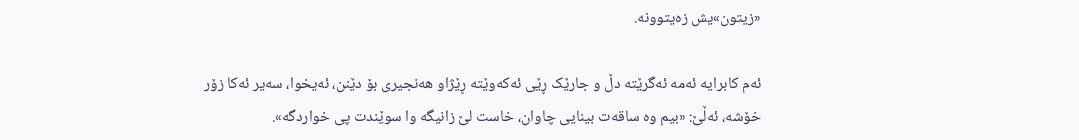«زیتون»یش زەیتوونە.

ئەم کابرایە ئەمە ئەگرێتە دڵ و جارێک ڕێی ئەکەوێتە ڕێژاو هەنجیری بۆ دێنن، ئەیخوا، سەیر ئەکا زۆر خۆشە، ئەڵێ: «بیم وە ساقەت بینایی چاوان، خاست لێ زانیگە وا سوێندت پی خواردگە».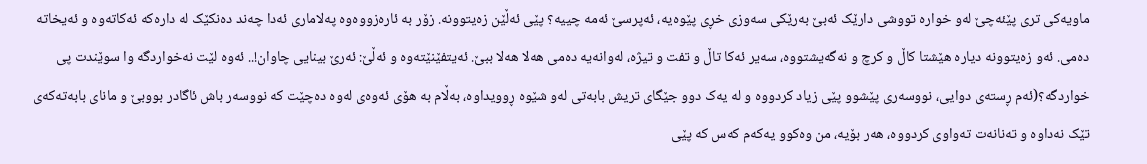ماویەکی تری پێئەچێ لەو خوارە تووشی دارێک ئەبێ بەرێکی سەوزی خڕی پێوەیە، ئەپرسێ ئەمە چییە؟ پێی ئەڵێن زەیتوونە. زۆر بە ئارەزووەوە پەلاماری ئەدا چەند دەنکێک لە دارەکە ئەکاتەوە و ئەیخاتە دەمی. ئەو زەیتوونە دیارە هێشتا کاڵ و کرچ و نەگەیشتووە، سەیر ئەکا تاڵ و تفت و تیژە، لەوانەیە دەمی هەلا هەلا ببێ. ئەیتفێنێتەوە و ئەڵێ: ئەرێ بینایی چاوان!.. ئەوە لێت نەخواردگە وا سوێندت پی خواردگە؟(ئەم ڕستەی دوایی، نووسەری پێشوو پێی زیاد کردووە و لە یەک دوو جێگای تریش بابەتی لەو شێوە ڕوویداوە، بەڵام بە هۆی ئەوەی لەوە دەچێت کە نووسەر باش ئاگادر بووبێ و مانای بابەتەکەی تێک نەداوە و تەنانەت تەواوی کردووە، هەر بۆیە، من وەکوو یەکەم کەس کە پێی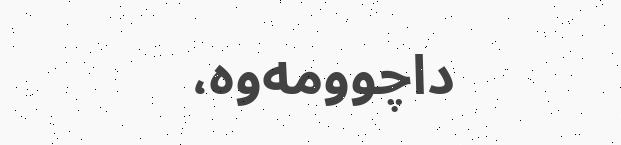داچوومەوە،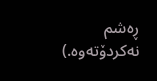ڕەشم نەکردۆتەوە.)